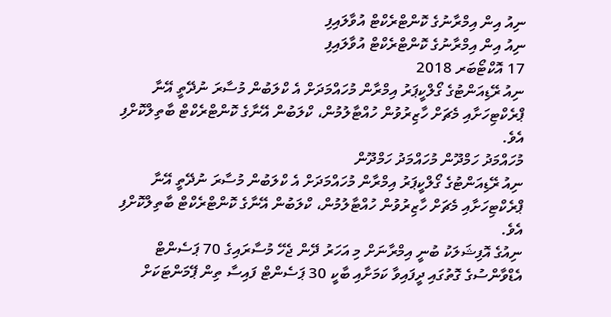ނިއު އިން އިމްރާނުގެ ކޮންޓްރެކްޓް އުވާލައިފި
ނިއު އިން އިމްރާނުގެ ކޮންޓްރެކްޓް އުވާލައިފި
17 އޮކްޓޯބަރ 2018
ނިއު ރޭޑިއަންޓުގެ ގޯލްކީޕަރު އިމްރާން މުހައްމަދަށް އެ ކްލަބުން މުސާރަ ނުދޭތީ އޭނާ ޕްރެކްޓިހަށާއި މެޗަށް ހާޒިރުވުން ހުއްޓާލުމުން، ކްލަބުން އޭނާގެ ކޮންޓްރެކްޓް ބާތިލްކޮށްފި އެވެ.
މުހައްމަދު ހަމްދޫން މުހައްމަދު ހަމްދޫން
ނިއު ރޭޑިއަންޓުގެ ގޯލްކީޕަރު އިމްރާން މުހައްމަދަށް އެ ކްލަބުން މުސާރަ ނުދޭތީ އޭނާ ޕްރެކްޓިހަށާއި މެޗަށް ހާޒިރުވުން ހުއްޓާލުމުން، ކްލަބުން އޭނާގެ ކޮންޓްރެކްޓް ބާތިލްކޮށްފި އެވެ.
ނިއުގެ އޮފިޝަލަކު ބުނީ އިމްރާނަށް މި އަހަރު ދޭން ޖެހޭ މުސާރައިގެ 70 ޕަސެންޓް އެޑްވާންސުގެ ގޮތުގައި ދީފައިވާ ކަމަށާއި ބާކީ 30 ޕަސެންޓް ފައިސާ ތިން ޕޭމަންޓަކަށް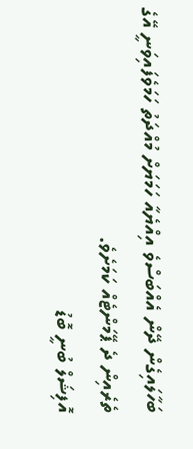ބަހާލައިގެން ދޭން އެއްބަސްވެ އިއްޔެއާ ހަމަޔަށް މުއްދަތު ހަމަވެފައިވަނީ އޭގެ ތެރެއިން ދެ ޕޭމަންޓެއް ކަމަށެވެ.
އޮފިޝަލް ބުނީ ބޮޑު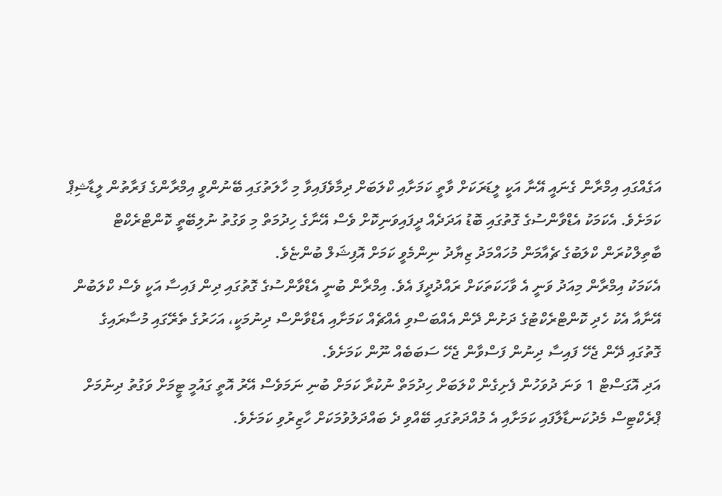އަގެއްގައި އިމްރާން ގެނައީ އޭނާ އަކީ ލީޑަރަކަށް ވާތީ ކަމަށާއި ކްލަބަށް ދިމާވެފައިވާ މި ހާލަތުގައި ބޭނުންވީ އިމްރާންގެ ފަރާތުން ލީޑާޝިޕް ކަމަށެވެ. އެކަމަކު އެޑްވާންސުގެ ގޮތުގައި ބޮޑު އަދަދެއް ދީފައިވަނިކޮށް ވެސް އޭނާގެ ހިދުމަތް މި ވަގުތު ނުލިބޭތީ ކޮންޓްރެކްޓް ބާތިލްކުރަން ކްލަބުގެ ޗެއާމަން މުހައްމަދު ޒިޔާދު ނިންމެވީ ކަމަށް އޮފިޝަލް ބުންޏެވެ.
އެކަމަކު އިމްރާން މިއަދު ވަނީ އެ ވާހަކަތަކަށް ރައްދުދީފަ އެވެ. އިމްރާން ބުނީ އެޑްވާންސުގެ ގޮތުގައި ދިން ފައިސާ އަކީ ވެސް ކްލަބުން އޭނާއާ އެކު ހެދި ކޮންޓްރެކްޓުގެ ދަށުން ދޭން އެއްބަސްވި އެއްޗެއް ކަމަށާއި އެޑްވާންސް ދިނުމަކީ، އަހަރުގެ ތެރޭގައި މުސާރައިގެ ގޮތުގައި ދޭން ޖެހޭ ފައިސާ ދިނުން ފަސްވާން ޖެހޭ ސަބަބެއް ނޫން ކަމަށެވެ.
އަދި އޮގަސްޓް 1 ވަނަ ދުވަހުން ފެށިގެން ކްލަބަށް ހިދުމަތް ނުކުރާ ކަމަށް ބުނި ނަމަވެސް އޭރު އޮތީ ގައުމީ ޓީމަށް ވަގުތު ދިނުމަށް ޕްރެކްޓިސް މެދުކަނޑާލާފައި ކަމަށާއި އެ މުއްދަތުގައި ބޭއްވި ދެ ބައްދަލުވުމަކަށް ހާޒިރުވި ކަމަށެވެ.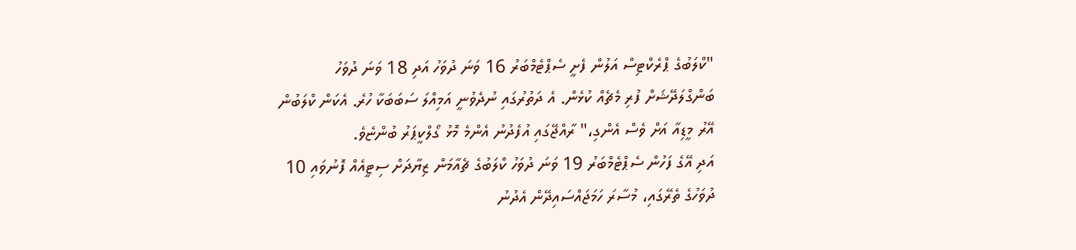"ކްލަބުގެ ޕްރެކްޓިސް އަލުން ފެށީ ސެޕްޓެމްބަރު 16 ވަނަ ދުވަހު އަދި 18 ވަނަ ދުވަހު ބަންގްލަދޭޝަށް ފުރި މެޗެއް ކުޅެން. އެ ދަތުރުގައި ނުދެވުނީ އަމިއްލަ ސަބަބަކާ ހުރެ. އެކަން ކްލަބުން އޭރު މީޑިއާ އަށް ވެސް އެންގި،" ރާއްޖޭގައި އުފެދުނު އެންމެ މޮޅު ގޯލްކީޕަރު ބުންޏެވެ.
އަދި އޭގެ ފަހުން ސެޕްޓެމްބަރު 19 ވަނަ ދުވަހު ކްލަބުގެ ޗެއާމަން ޒިޔާދަށް ސިޓީއެއް ފޮނުވައި 10 ދުވަހުގެ ތެރޭގައި، މުސާރަ ހަމަޖައްސައިދޭން އެދުނު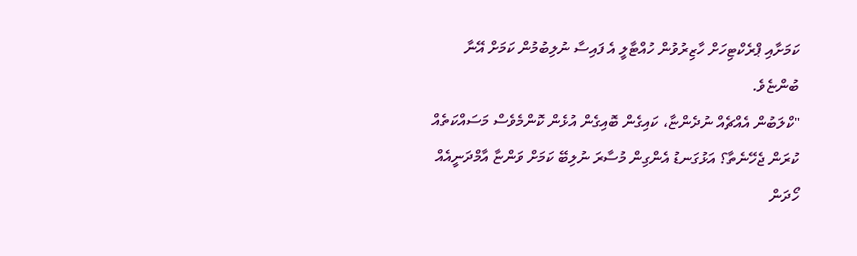ކަމަށާއި ޕްރެކްޓިހަށް ހާޒިރުވުން ހުއްޓާލީ އެ ފައިސާ ނުލިބުމުން ކަމަށް އޭނާ ބުންޏެވެ.
"ކްލަބުން އެއްޗެއް ނުދެންޏާ، ކައިގެން ބޮއިގެން އުޅެން ކޮންމެވެސް މަސައްކަތެއް ކުރަން ޖެހޭނެތާ؟ އަޅުގަނޑު އެންގިން މުސާރަ ނުލިބޭ ކަމަށް ވަންޏާ އާމްދަނީއެއް ހޯދަން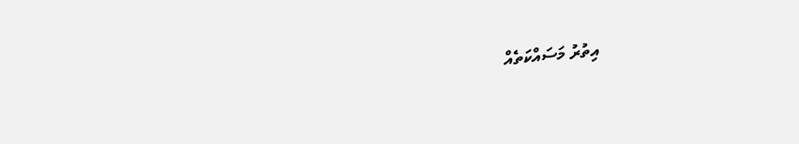އިތުރު މަސައްކަތެއް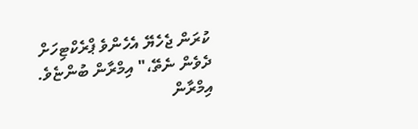ކުރަން ޖެހެޔޭ އެހެންވެ ޕްރެކްޓިހަށް ދެވެން ނެތޭ،" އިމްރާން ބުންޏެވެ.
އިމްރާން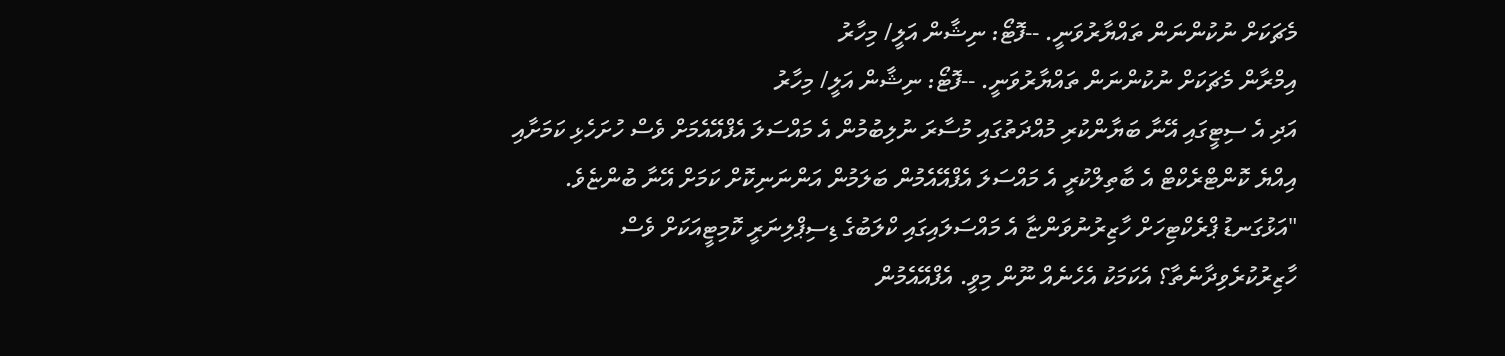މެޗަކަށް ނުކުންނަން ތައްޔާރުވަނީ. --ފޮޓޯ: ނިޝާން އަލީ/ މިހާރު
އިމްރާން މެޗަކަށް ނުކުންނަން ތައްޔާރުވަނީ. --ފޮޓޯ: ނިޝާން އަލީ/ މިހާރު
އަދި އެ ސިޓީގައި އޭނާ ބަޔާންކުރި މުއްދަތުގައި މުސާރަ ނުލިބުމުން އެ މައްސަލަ އެފްއޭއެމަށް ވެސް ހުށަހެޅި ކަމަށާއި އިއްޔެ ކޮންޓްރެކްޓް އެ ބާތިލްކުރީ އެ މައްސަލަ އެފްއޭއެމުން ބަލަމުން އަންނަނިކޮށް ކަމަށް އޭނާ ބުންޏެވެ.
"އަޅުގަނޑު ޕްރެކްޓިހަށް ހާޒިރުނުވަންޏާ އެ މައްސަލައިގައި ކްލަބުގެ ޑިސިޕްލިނަރީ ކޮމިޓީއަކަށް ވެސް ހާޒިރުކުރެވިދާނެތާ؟ އެކަމަކު އެހެނެއް ނޫން މިވީ. އެފްއޭއެމުން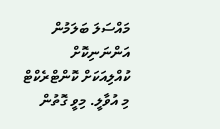މައްސަލަ ބަލަމުން އަންނަނިކޮށް ކުއްލިއަކަށް ކޮންޓްރެކްޓް މި އުވާލީ. މިވީ ގޮތުން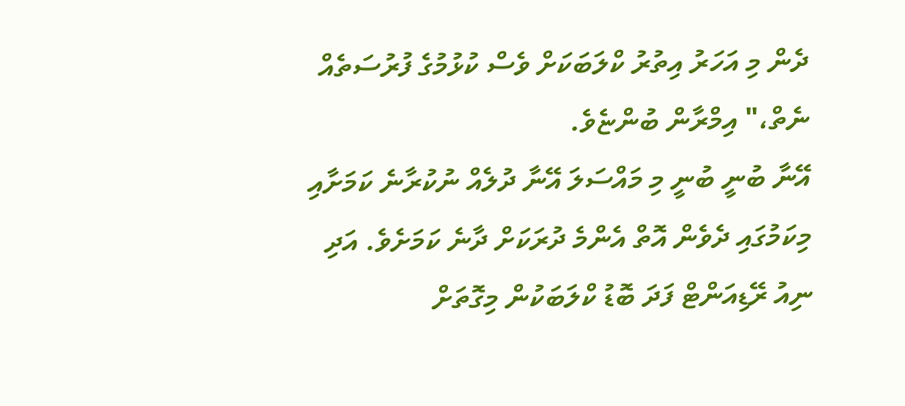ދެން މި އަހަރު އިތުރު ކްލަބަކަށް ވެސް ކުޅުމުގެ ފުރުސަތެއް ނެތް،" އިމްރާން ބުންޏެވެ.
އޭނާ ބުނީ ބުނީ މި މައްސަލަ އޭނާ ދުލެއް ނުކުރާނެ ކަމަށާއި މިކަމުގައި ދެވެން އޮތް އެންމެ ދުރަކަށް ދާނެ ކަމަށެވެ. އަދި ނިއު ރޭޑިއަންޓް ފަދަ ބޮޑު ކްލަބަކުން މިގޮތަށް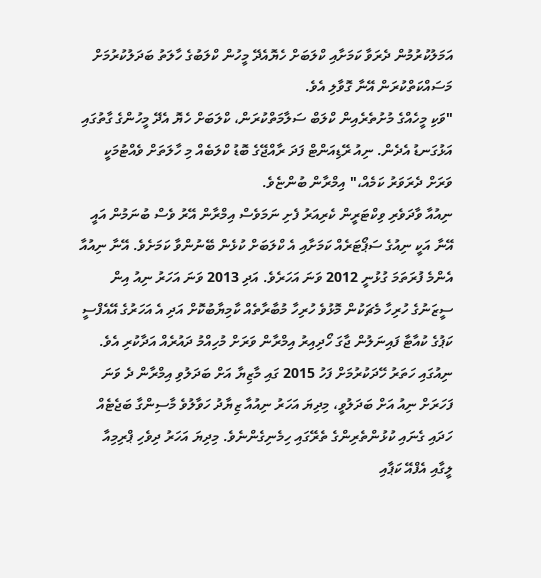އަމަލުކުރުމުން ދެރަވާ ކަމަށާއި ކްލަބަށް ހެޔޮއެދޭ މީހުން ކްލަބުގެ ހާލަތު ބަދަލުކުރުމަށް މަސައްކަތްކުރަން އޭނާ ގޮވާލި އެވެ.
"ވަކި މީހެއްގެ މުށުތެރެއިން ކްލަބް ސަލާމަތްކުރަން، ކްލަބަށް ހެޔޮ އެދޭ މީހުންގެ ގާތުގައި އަޅުގަނޑު އެދެން. ނިއު ރޭޑިއަންޓް ފަދަ ރާއްޖޭގެ ބޮޑު ކްލަބެއް މި ހާލަތަށް ވެއްޓުމަކީ ވަރަށް ދެރަވަރު ކަމެއް،" އިމްރާން ބުންޏެވެ.
ނިއުއާ ވާދަވެރި ވިކްޓަރީން ކެރިއަރު ފެށި ނަމަވެސް އިމްރާން އޭރު ވެސް ބުނަމުން އައީ އޭނާ އަކީ ނިއުގެ ސަޕޯޓަރެއް ކަމަށާއި އެ ކްލަބަށް ކުޅެން ބޭނުންވާ ކަމަށެވެ. އޭނާ ނިއުއާ އެންމެ ފުރަތަމަ ގުޅުނީ 2012 ވަނަ އަހަރެވެ. އަދި 2013 ވަނަ އަހަރު ނިއު އިން ސީޒަނުގެ ހުރިހާ މެޗަކުން މޮޅުވެ ހުރިހާ މުބާރާތެއް ކާމިޔާބުކޮށް އަދި އެ އަހަރުގެ އޭއެފްސީ ކަޕުގެ ކުއާޓާ ފައިނަލުން ޖާގަ ހޯދިއިރު އިމްރާން ވަރަށް މުހިއްމު ދައުރެއް އަދާކުރި އެވެ.
ނިއުގައި ހަތަރު ހޭދަކުރުމަށް ފަހު 2015 ގައި މާޒިޔާ އަށް ބަދަލުވި އިމްރާން ދެ ވަނަ ފަހަރަށް ނިއު އަށް ބަދަލުވީ، މިދިޔަ އަހަރު ނިއުއާ ޒިޔާދު ހަވާލުވެ މާސިންގާ ބަޖެޓެއް ހަދައި ގެނައި ކުޅުންތެރިންގެ ތެރޭގައި ހިމެނިގެންނެވެ. މިދިޔަ އަހަރު ދިވެހި ޕްރިމިއާ ލީގާއި އެފްއޭ ކަޕާއި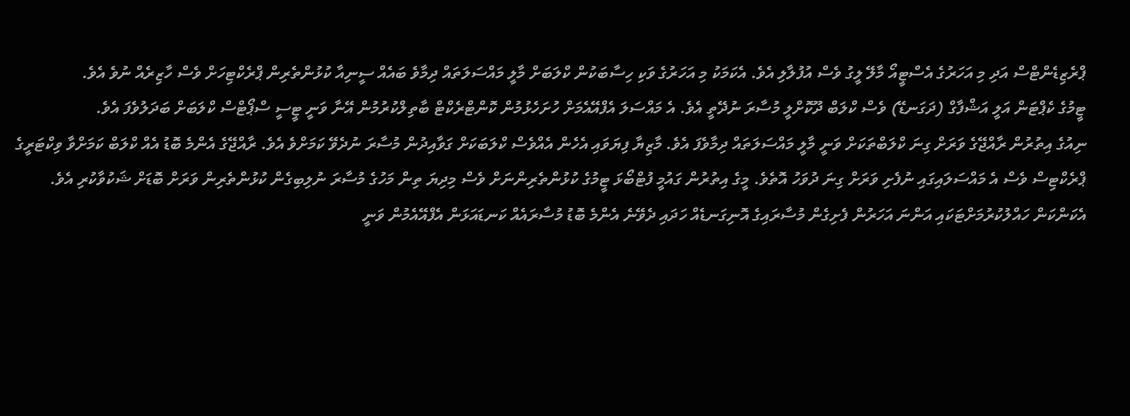ޕްރެޒިޑެންޓްސް އަދި މި އަހަރުގެ އެސްޓީއޯ މާލޭ ލީގު ވެސް އުފުލާލި އެވެ. އެކަމަކު މި އަހަރުގެ ވަކި ހިސާބަކުން ކްލަބަށް މާލީ މައްސަލަތައް ދިމާވެ ބައެއް ސީނިއާ ކުޅުންތެރިން ޕްރެކްޓިހަށް ވެސް ހާޒިރެއް ނުވެ އެވެ.
ޓީމުގެ ކެޕްޓަން އަލީ އަޝްފާގް (ދަގަނޑޭ) ވެސް ކްލަބް ދޫކޮށްލީ މުސާރަ ނުދޭތީ އެވެ. އެ މައްސަލަ އެފްއޭއެމަށް ހުށަހެޅުމުން ކޮންޓްރެކްޓް ބާތިލްކުރުމުން އޭނާ ވަނީ ޓީސީ ސްޕޯޓްސް ކްލަބަށް ބަދަލުވެފަ އެވެ.
ނިއުގެ އިތުރުން ރާއްޖޭގެ ވަރަށް ގިނަ ކްލަބްތަކަށް ވަނީ މާލީ މައްސަލަތައް ދިމާވެފަ އެވެ. މާޒިޔާ ފިޔަވައި އެހެން އެއްވެސް ކްލަބަކަށް ގަވާއިދުން މުސާރަ ނުދެވޭ ކަމަށްވެ އެވެ. ރާއްޖޭގެ އެންމެ ބޮޑު އެއް ކްލަބް ކަމަށްވާ ވިކްޓަރީގެ ޕްރެކްޓިސް ވެސް އެ މައްސަލައިގައި ނުފެށި ވަރަށް ގިނަ ދުވަހު އޮތެވެ. މީގެ އިތުރުން ގައުމީ ފުޓްބޯޅަ ޓީމުގެ ކުޅުންތެރިންނަށް ވެސް މިދިޔަ ތިން މަހުގެ މުސާރަ ނުލިބިގެން ކުޅުންތެރިން ވަރަށް ބޮޑަށް ޝަކުވާކުރި އެވެ.
އެކަންކަން ހައްލުކުރުމަށްޓަކައި އަންނަ އަހަރުން ފެށިގެން މުސާރައިގެ އޮނިގަނޑެއް ހަދައި ދެވޭނެ އެންމެ ބޮޑު މުސާރައެއް ކަނޑައަޅަން އެފްއޭއެމުން ވަނީ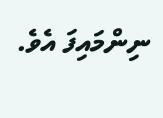ނިންމައިފަ އެވެ.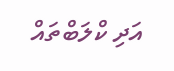އަދި ކްލަބްތައް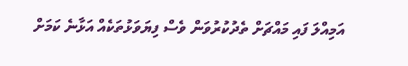އަމިއްލަ ފައި މައްޗަށް ތެދުކުރުވަން ވެސް ފިޔަވަޅުތަކެއް އަޅާނެ ކަމަށް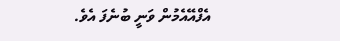އެފްއޭއެމުން ވަނީ ބުނެފަ އެވެ.